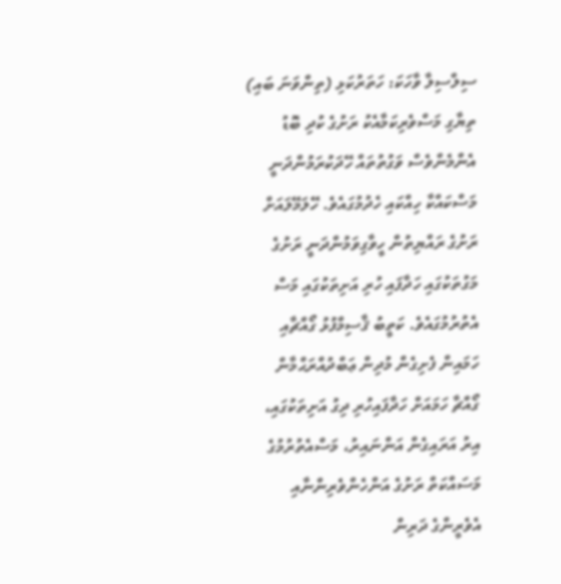ސިލްސިލާ ވާހަކަ: ހަތަރުކަޅި (ތިންވަނަ ބައި)
ތިޔާގި މަސްވެރިކަމާއެކު ރަށުގެ ކުދި ބޮޑު އެންމެންވެސް ވަގުތުތައް ހޭދަކުރަމުންދަނީ މަސްކައްކާ ހިއްކައި ހެދުމުގައެވެ. ހޭލަމޭލައަށް ރަށުގެ ރައްޔިތުން ހީވާގިވަމުންދަނީ ރަށުގެ މަގުތަކުގައި ހަދާފައި ހުރި އަށިތަކުގައި މަސް އެތުރުމުގައެވެ. ކަތީބު ޤާސިމްފުޅު ގޯއްޗާއި ހަމައިން ފެށިގެން މުދިން ޢަބްދުއްރަޙްމާން ގޯއްޗާ ހަމައަށް ހަދާފައިހުރި ދިގު އަށިތަކުގައި، އިރު އަރައިގެން އަންނައިރު، މަސްއެތުރުމުގެ މަސައްކަތް ރަށުގެ އަންހެންވެރިންނާއި އެވެރީންގެ ދަރިން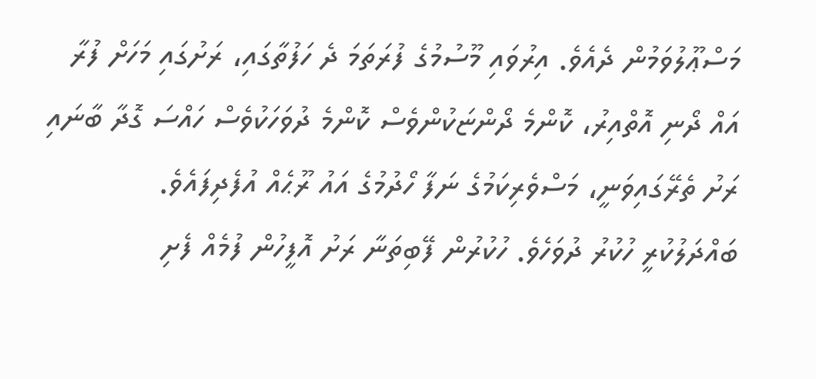މަސްޢޫލުވަމުން ދެއެވެ. އިރުވައި މޫސުމުގެ ފުރަތަމަ ދެ ހަފުތާގައި، ރަށުގައި މަހަށް ފުރާ އައް ދޯނި އޮތްއިރު، ކޮންމެ ދޯންޏަކުންވެސް ކޮންމެ ދުވަހަކުވެސް ހައްސަ ގޮދާ ބާނައި ރަށު ތެރޭގައިވަނީ، މަސްވެރިކަމުގެ ނަފާ ހޯދުމުގެ އައު ރޫޙެއް އުފެދިފައެވެ.
ބައްދަލުކުރީ ހުކުރު ދުވަހެވެ. ހުކުރުން ފޭބިތަނާ ރަށު އޮފީހުން ފުމެއް ފެށި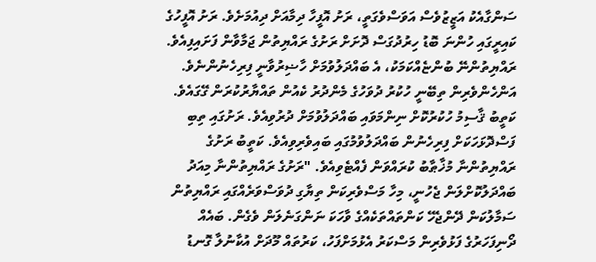ސަންގާއެކު އަޒީޒުވެސް އަވަސްވެގަތީ، ރަށު އޮފީހާ ދިމާއަށް ދިއުމަށެވެ. ރަށު އޮފީހުގެ ކައިރީގައި ހުންނަ ބޮޑު ހިރުދުގަސް ދޮށަށް ރަށުގެ ރައްޔިތުން ޖަމާވާން ފަށައިފިއެވެ. ރައްޔިތުންނޭ ބުންޏެއްކަމަކު، އެ ބައްދަލުވުމަށް ހާޟިރުވާނީ ފިރިހެނުންނެވެ. އަންހެންވެރިން ތިބޭނީ ހުކުރު ދުވަހުގެ މެންދުރު ކެއުން ތައްޔާރުކުރަން ގޭގައެވެ.
ކަތީބު ޤާސިމު ހުކުރުކޮށް ނިންމަވައި ބައްދަލުވުމަށް ދުރުވިއެވެ. ރަށުގައި ތިބި ފަސްދޮޅަހަކަށް ފިރިހެނުން ބައްދަލުވުމުގައި ބައިވެރިވިއެވެ. ކަތީބު ރަށުގެ ރައްޔިތުންނާ މުޚާޠާބު ކުރައްވަން ފެއްޓެވިއެވެ. "ރަށުގެ ރައްޔިތުންނާ މިއަދު ބައްދަލުކޮށްލަން ޖެހުނީ، މިހާ މަސްވެރިކަން ތިޔާގި ދުވަސްވަރެއްގައި ރައްޔިތުން ސަމާލުކަން ދޭންޖެހޭ ކަންތައްތަކެއްގެ ވާހަކަ ނަންގަނެލަން ވެގެން. ބައެއް ދޯނިފަހަރުގެ ފަޅުވެރިން މަސްކަރު އެޅުމަށްފަހު، ކަރުތައް މޫދަށް އުކާނުލާ ގޮނޑު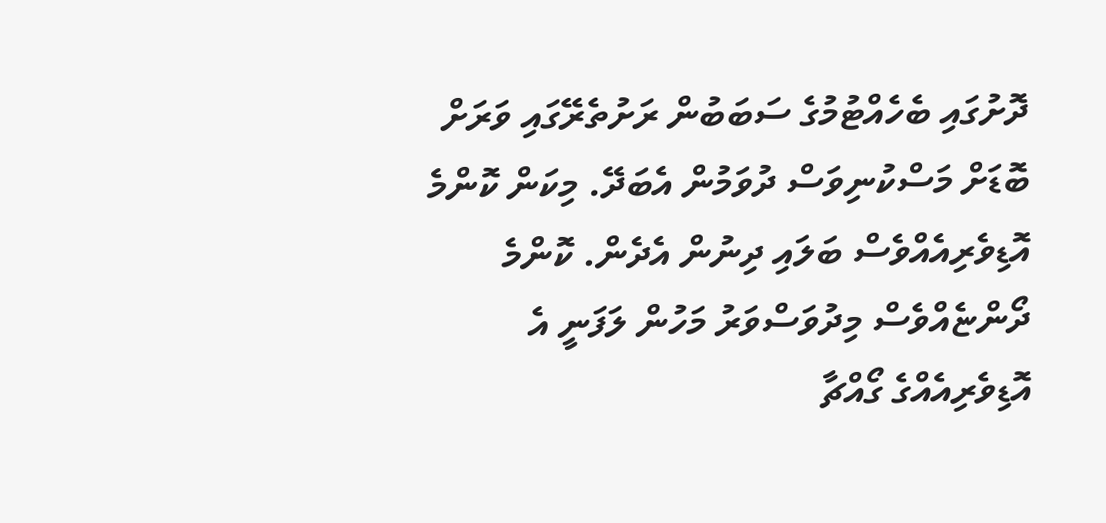ދޮށުގައި ބެހެއްޓުމުގެ ސަބަބުން ރަށުތެރޭގައި ވަރަށް ބޮޑަށް މަސްކުނިވަސް ދުވަމުން އެބަދޭ. މިކަން ކޮންމެ އޮޑިވެރިއެއްވެސް ބަލައި ދިނުން އެދެން. ކޮންމެ ދޯންޏެއްވެސް މިދުވަސްވަރު މަހުން ލަފަނީ އެ އޮޑިވެރިއެއްގެ ގޯއްޗާ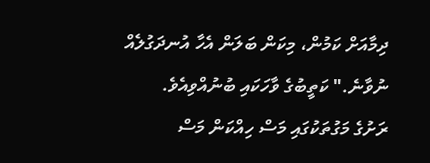ދިމާއަށް ކަމުން، މިކަން ބަލަން އެހާ އުނދަގުލެއް ނުވާނެ." ކަތީބުގެ ވާހަކައި ބުނުއްވިއެވެ.
ރަށުގެ މަގުތަކުގައި މަސް ހިއްކަން މަސް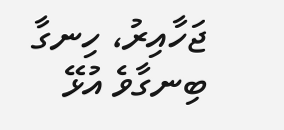ޖަހާއިރު، ހިނގާ ބިނގާވެ އުޅޭ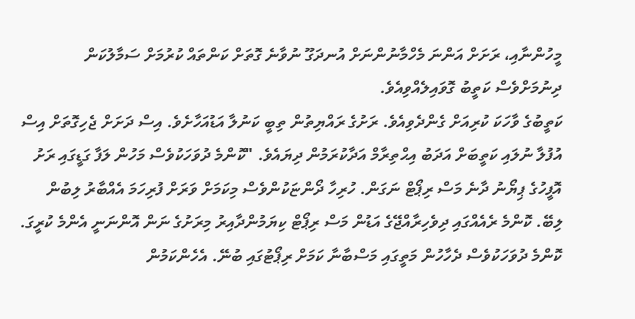މީހުންނާއި، ރަށަށް އަންނަ މެހްމާނުންނަށް އުނދަގޫ ނުވާނެ ގޮތަށް ކަންތައް ކުރުމަށް ސަމާލުކަން ދިނުމަށްވެސް ކަތީބު ގޮވައިލެއްވިއެވެ.
ކަތީބުގެ ވާހަކަ ކުރިއަށް ގެންދެވިއެވެ. ރަށުގެ ރައްޔިތުން ތިބީ ކަނުލާ އަޑުއަހާށެވެ. އިސް ދަށަށް ޖެހިގޮތަށް އިސް އުފުލާ ނުލައި ކަތީބަށް އަދަބު އިޙްތިރާމް އަދާކުރަމުން ދިޔައެވެ. "ކޮންމެ ދުވަހަކުވެސް މަހުން ލަފާ ގަޑީގައި ރަށު އޮފީހުގެ ޕިޔޯނު ދާނެ މަސް ރިޕޯޓް ނަގަން. ހުރިހާ ދޯންޏަކުންވެސް މިކަމަށް ވަރަށް ފުރިހަމަ އެއްބާރު ލިބުން ލިބޭ. ކޮންމެ ރެއެއްގައި ދިވެހިރާއްޖޭގެ އަޑުން މަސް ރިޕޯޓް ކިޔަމުންދާއިރު މިރަށުގެ ނަން އޮންނަނީ އެންމެ ކުރީގަ. ކޮންމެ ދުވަހަކުވެސް ދެހާހުން މަތީގައި މަސްބާނާ ކަމަށް ރިޕޯޓުގައި ބުނޭ. އެހެންކަމުން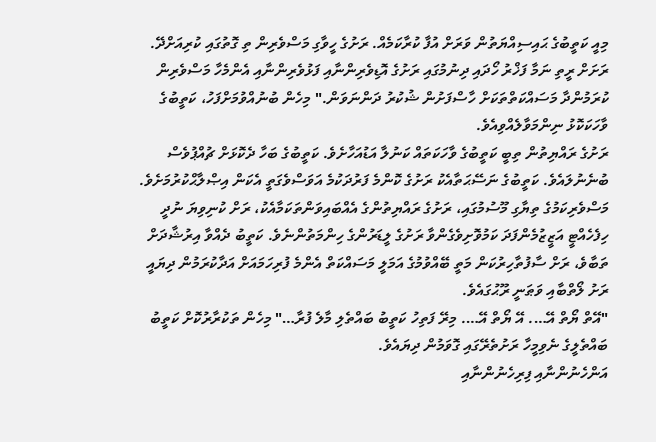މިއީ ކަތީބުގެ ޙައިސިއްޔަތުން ވަރަށް އުފާ ކުރާކަމެއް. ރަށުގެ ހީވާގި މަސްވެރިން ތި ގޮތުގައި ކުރިއަށްދޭ. ރަށަށް ރީތި ނަމާ ފަޚްރު ހޯދައި ދިނުމުގައި ރަށުގެ އޮޑިވެރިންނާއި ފަޅުވެރިންނާއި އެންމެހާ މަސްވެރިން ކުރަމުންދާ މަސައްކަތްތަކަށް ހާސްފަށުން ޝުކުރު ދަންނަވަން." މިހެން ބުނުއްވުމަށްފަހު، ކަތީބުގެ ވާހަކަކޮޅު ނިންމަވާލެއްވިއެވެ.
ރަށުގެ ރައްޔިތުން ތިބީ ކަތީބުގެ ވާހަކަތައް ކަނުލާ އަޑުއަހާށެވެ. ކަތީބުގެ ބަހާ ދެކޮޅަށް ޗުއްޕުވެސް ބުނެނުލައެވެ. ކަތީބުގެ ނަސޭޙަތާއެކު ރަށުގެ ކޮންމެ ފަރުދަކުމެ އަވަސްވެގަތީ އެކަން އިޞްލާޙްކުރުމަށެވެ.
މަސްވެރިކަމުގެ ތިޔާގި މޫސުމުގައި، ރަށުގެ ރައްޔިތުންގެ އެއްބައިވަންތަކަމާއެކު، ރަށް ކުނިވިޔަ ނުދީ ހިފެހެއްޓީ އަޒީޒުމެންފަދަ ކަމުވޮށިވެގެންވާ ރަށުގެ ލީޑަރުންގެ ހިންމަތުންނެވެ. ކަތީބު ދެއްވާ އިރުޝާދަށް ތަބާވެ، ރަށް ސާފުތާހިރުކަން މަތީ ބޭއްވުމުގެ އަމަލީ މަސައްކަތް އެންމެ ފުރިހަމައަށް އަދާކުރަމުން ދިޔައީ ރަށު ލޯތްބާއި ވަޠަނީ ރޫޙުގައެވެ.
"އޭތް ޔޯތް އޭ…. އޭ ޔޯތް އޭ…. މިރޭ ފަތިހު ކަތީބު ބައްތެލި މާލެ ފުރާ…" މިހެން ތަކުރާރުކޮށް ކަތީބު ބައްތެލީގެ ނެވިމީހާ ރަށުތެރޭގައި ގޮވަމުން ދިޔައެވެ.
އަންހެނުންނާއި ފިރިހެނުންނާއި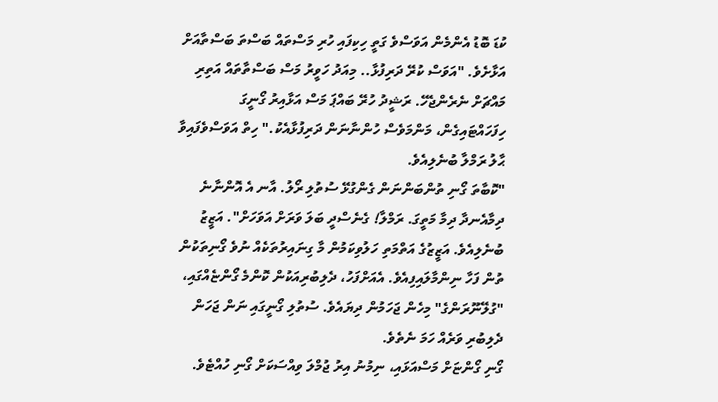ކުޑަ ބޮޑު އެންމެން އަވަސްވެ ގަތީ ހިކިފައި ހުރި މަސްތައް ބަސްތަ ބަސްތާއަށް އަޅާށެވެ. "އަވަސް ކުރޭ ދަރިފުޅާ.. މިއަދު ހަވީރު މަސް ބަސްތާތައް އަތިރި މައްޗަށް ނެރެންޖެހޭ. ރަޝީދު ހުރޭ ބައްޕަ މަސް އަޅާއިރު ގޯނީގަ ހިފަހައްޓައިގެން، މަންމަވެސް ހުންނާނަން ދަރިފުޅާއެކު." ހިތް އަވަސްވެފައިވާ ޙާލު ރަމްލާ ބުނެލިއެވެ.
"ކޮބާތަ ގޯނި ތުންބަންނަން ގެންގުޅޭ ސުތުލި ރޯލު. އާނ އެ އޮންނާނެ ދިމާއެނދާ ދިމާ މަތީގަ. ރަމްލާ! ގެނެސްދީ ބަލަ ވަރަށް އަވަހަށް". އަޒީޒު ބުނެލިއެވެ. އަޒީޒުގެ އަތްމަތި ހަލުވިކަމުން މާ ގިނައިރުތަކެއް ނުވެ ގޯނިތަކުން ތުން ފަހާ ނިންމާލައިފިއެވެ. އެއަށްފަހު، ދެލިބުރިއަކުން ކޮންމެ ގޯންޏެއްގައި، "ގުލޭނޫރަންގެ" މިހެން ޖަހަމުން ދިޔައެވެ. ސުތުލި ގޯނީގައި ނަން ޖަހަން ދެލިބުރި ވަރެއް ހަމަ ނެތެވެ.
ގޯނި ގޯންޏަށް މަސްއަޅައި، ނިމުނު އިރު ޖުމްލަ ވިއްސަކަށް ގޯނި ހުއްޓެވެ.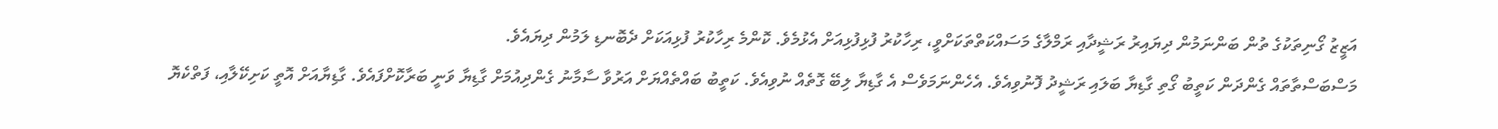އަޒީޒު ގޯނިތަކުގެ ތުން ބަންނަމުން ދިޔައިރު ރަޝީދާއި ރަމްލާގެ މަސައްކަތްތަކަށްވީ، ރިހާކުރު ފުޅިފުޅިއަށް އެޅުމެވެ. ކޮންމެ ރިހާކުރު ފުޅިއަކަށް ދެބޮނޑި ލަމުން ދިޔައެވެ.
މަސްބަސްތާތައް ގެންދަން ކަތީބު ގޯތި ގާޑިޔާ ބަލައި ރަޝީދު ފޮނުވިއެވެ. އެހެންނަމަވެސް އެ ގާޑިޔާ ލިބޭ ގޮތެއް ނުވިއެވެ. ކަތީބު ބައްތެއްޔަށް އަރުވާ ސާމާނު ގެންދިއުމަށް ގާޑިޔާ ވަނީ ބަރާކޮށްފައެވެ. ގާޑިޔާއަށް އޮތީ ކަށިކޭލާއި، ފަތްކެޔޮ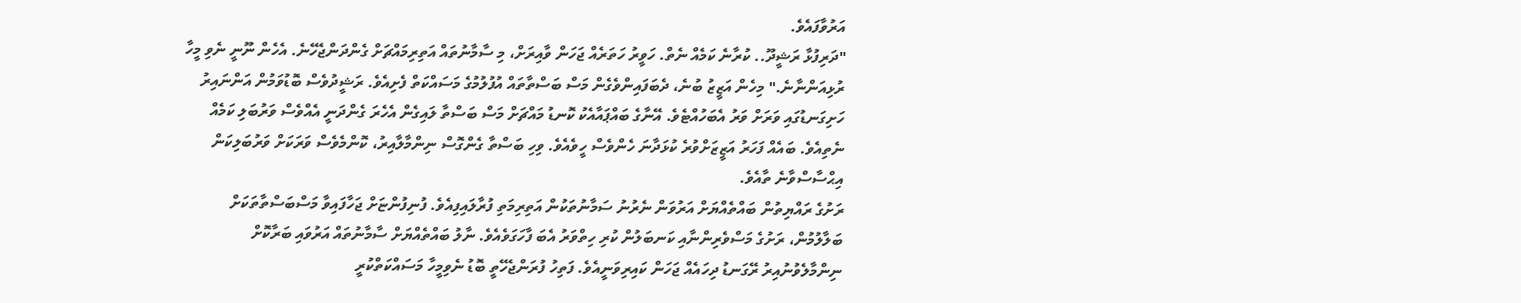އަރުވާފައެވެ.
"ދަރިފުޅާ ރަޝީދޫ.. ކުރާނެ ކަމެއް ނެތް. ހަވީރު ހަތަރެއް ޖަހަން ވާއިރަށް، މި ސާމާނުތައް އަތިރިމައްޗަށް ގެންދަންޖެހޭނެ. އެހެން ނޫނީ ނެވި މީހާ ރުޅިއަންނާނެ." މިހެން އަޒީޒު ބުނެ، ދެބަފައިންވެގެން މަސް ބަސްތާތައް އުފުލުމުގެ މަސައްކަތް ފެށިއެވެ. ރަޝީދުވެސް ބޮޑުވަމުން އަންނައިރު ހަށިގަނޑުގައި ވަރަށް ވަރު އެބަހުއްޓެވެ. އޭނާގެ ބައްޕައާއެކު ކޮނޑު މައްޗަށް މަސް ބަސްތާ ލައިގެން އެހެރަ ގެންދަނީ އެއްވެސް ވަރުބަލި ކަމެއް ނެތިއެވެ. ބައެއް ފަހަރު އަޒީޒަށްވުރެ ކުޅަދާނަ ހެންވެސް ހީވެއެވެ. ވިހި ބަސްތާ ގެންގޮސް ނިންމާލާއިރު، ކޮންމެވެސް ވަރަކަށް ވަރުބަލިކަން އިޙްސާސްވާނެ ތާއެވެ.
ރަށުގެ ރައްޔިތުން ބައްތެއްޔަށް އަރުވަން ނެރުނު ސަމާނުތަކުން އަތިރިމަތި ފުރާލައިފިއެވެ. ފުނިފުންޏަށް ޖަހާފައިވާ މަސްބަސްތާތަކަށް ބަލާލުމުން، ރަށުގެ މަސްވެރިންނާއި ކަނބަލުން ކުރި ހިތްވަރު އެބަ ފާހަގަވެއެވެ. ނާލު ބައްތެއްޔަށް ސާމާނުތައް އަރުވައި ބަރާކޮށް ނިންމާލެވުނުއިރު ރޭގަނޑު ދިހައެއް ޖަހަން ކައިރިވަނީއެވެ. ފަތިހު ފުރަންޖެހޭތީ ބޮޑު ނެވިމީހާ މަސައްކަތްކުރީ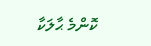ކޮންމެ ޙާލަކާ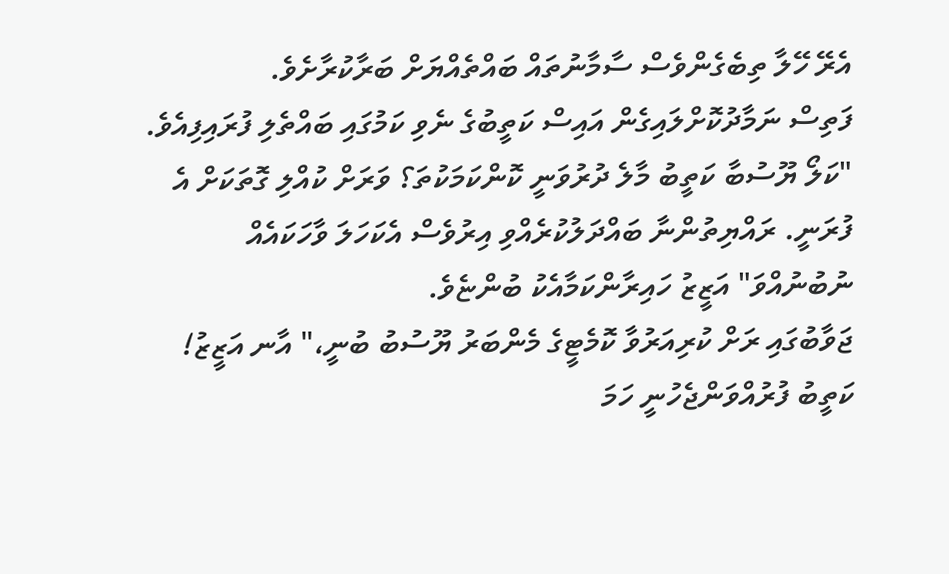އެރޭ ހޭލާ ތިބެގެންވެސް ސާމާނުތައް ބައްތެއްޔަށް ބަރާކުރާށެވެ.
ފަތިސް ނަމާދުކޮށްލައިގެން އައިސް ކަތީބުގެ ނެވި ކަމުގައި ބައްތެލި ފުރައިފިއެވެ.
"ކަލޯ ޔޫސުބާ ކަތީބު މާލެ ދުރުވަނީ ކޮންކަމަކުތަ؟ ވަރަށް ކުއްލި ގޮތަކަށް އެ ފުރަނީ. ރައްޔިތުންނާ ބައްދަލުކުރެއްވި އިރުވެސް އެކަހަލަ ވާހަކައެއް ނުބުނުއްވަ" އަޒީޒު ހައިރާންކަމާއެކު ބުންޏެވެ.
ޖަވާބުގައި ރަށް ކުރިއަރުވާ ކޮމެޓީގެ މެންބަރު ޔޫސުބު ބުނީ،" އާނ އަޒީޒު! ކަތީބު ފުރުއްވަންޖެހުނީ ހަމަ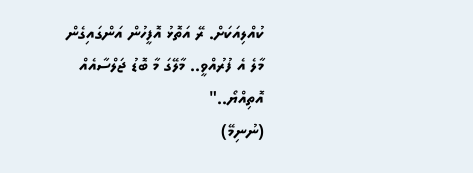ކުއްލިއަކަށް. ރޭ އަތޮޅު އޮފީހުން އަންގައިގެން މާލެ އެ ފުރުއްވީ.. މާލޭގަ މާ ބޮޑު ޖަލްސާއެއް އޮތިއްޔޯ.."
(ނުނިމޭ)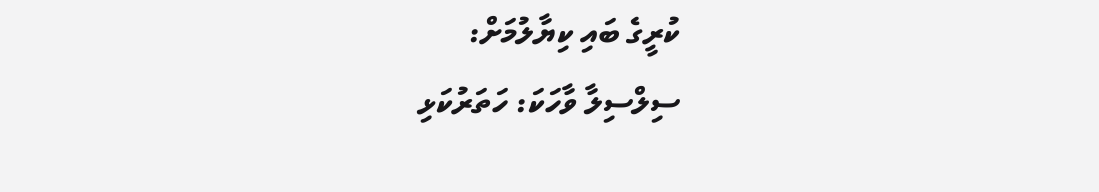ކުރީގެ ބައި ކިޔާލުމަށް:
ސިލްސިލާ ވާހަކަ: ހަތަރުކަޅި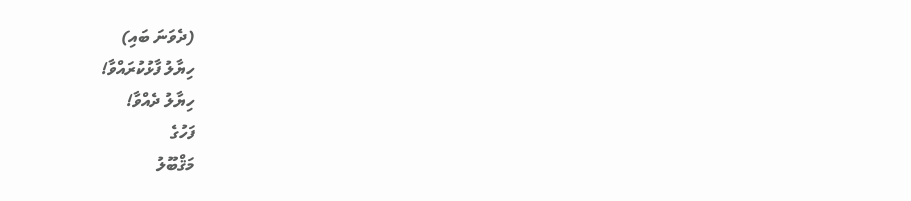(ދެވަނަ ބައި)
ހިޔާލު ފާޅުކުރައްވާ!
ހިޔާލު ދެއްވާ!
ފަހުގެ
މަޤްބޫލު